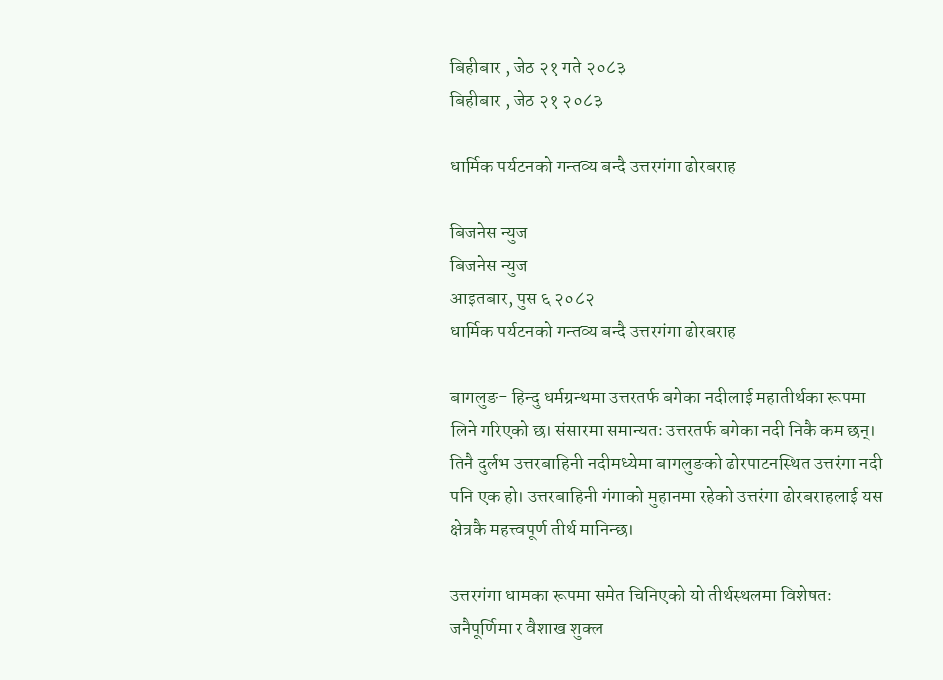बिहीबार , जेठ २१ गते २०८३
बिहीबार , जेठ २१ २०८३

धार्मिक पर्यटनको गन्तव्य बन्दै उत्तरगंगा ढोरबराह

बिजनेस न्युज
बिजनेस न्युज
आइतबार, पुस ६ २०८२
धार्मिक पर्यटनको गन्तव्य बन्दै उत्तरगंगा ढोरबराह

बागलुङ- हिन्दु धर्मग्रन्थमा उत्तरतर्फ बगेका नदीलाई महातीर्थका रूपमा लिने गरिएको छ। संसारमा समान्यतः उत्तरतर्फ बगेका नदी निकै कम छन्। तिनै दुर्लभ उत्तरबाहिनी नदीमध्येमा बागलुङको ढोरपाटनस्थित उत्तरंगा नदी पनि एक हो। उत्तरबाहिनी गंगाको मुहानमा रहेको उत्तरंगा ढोरबराहलाई यस क्षेत्रकै महत्त्वपूर्ण तीर्थ मानिन्छ।

उत्तरगंगा धामका रूपमा समेत चिनिएको यो तीर्थस्थलमा विशेषतः जनैपूर्णिमा र वैशाख शुक्ल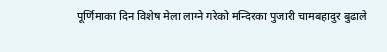पूर्णिमाका दिन विशेष मेला लाग्ने गरेको मन्दिरका पुजारी चामबहादुर बुढाले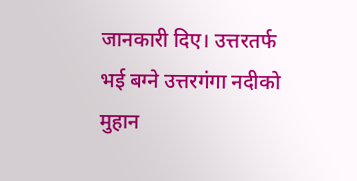जानकारी दिए। उत्तरतर्फ भई बग्ने उत्तरगंगा नदीको मुहान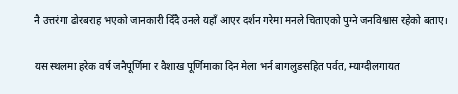नै उत्तरंगा ढोरबराह भएको जानकारी दिँदै उनले यहाँ आएर दर्शन गरेमा मनले चिताएको पुग्ने जनविश्वास रहेको बताए।

यस स्थलमा हरेक वर्ष जनैपूर्णिमा र वैशाख पूर्णिमाका दिन मेला भर्न बागलुङसहित पर्वत, म्याग्दीलगायत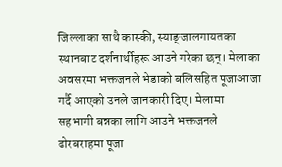जिल्लाका साथै कास्की, स्याङ्जालगायतका स्थानबाट दर्शनार्थीहरू आउने गरेका छन्। मेलाका अवसरमा भक्तजनले भेडाको बलिसहित पूजाआजा गर्दै आएको उनले जानकारी दिए। मेलामा सहभागी बन्नका लागि आउने भक्तजनले ढोरबराहमा पूजा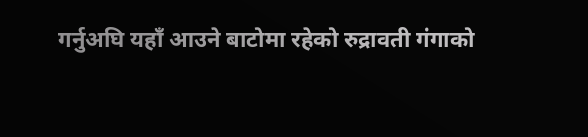गर्नुअघि यहाँ आउने बाटोमा रहेको रुद्रावती गंगाको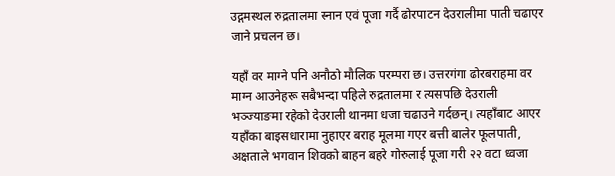उद्गमस्थल रुद्रतालमा स्नान एवं पूजा गर्दै ढोरपाटन देउरालीमा पाती चढाएर जाने प्रचलन छ।

यहाँ वर माग्ने पनि अनौठो मौलिक परम्परा छ। उत्तरगंगा ढोरबराहमा वर माग्न आउनेहरू सबैभन्दा पहिले रुद्रतालमा र त्यसपछि देउराली भञ्ज्याङमा रहेको देउराली थानमा धजा चढाउने गर्दछन्। त्यहाँबाट आएर यहाँका बाइसधारामा नुहाएर बराह मूलमा गएर बत्ती बालेर फूलपाती, अक्षताले भगवान शिवको बाहन बहरे गोरुलाई पूजा गरी २२ वटा ध्वजा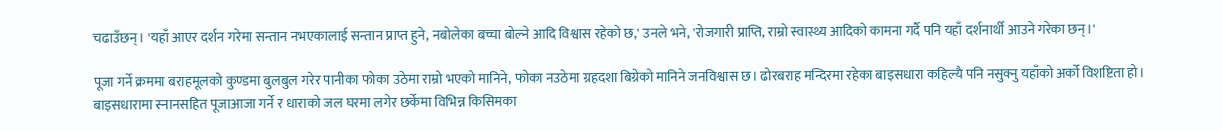चढाउँछन्। 'यहाँ आएर दर्शन गरेमा सन्तान नभएकालाई सन्तान प्राप्त हुने, नबोलेका बच्चा बोल्ने आदि विश्वास रहेको छ,' उनले भने, 'रोजगारी प्राप्ति, राम्रो स्वास्थ्य आदिको कामना गर्दै पनि यहाँ दर्शनार्थी आउने गरेका छन्।'

पूजा गर्ने क्रममा बराहमूलको कुण्डमा बुलबुल गरेर पानीका फोका उठेमा राम्रो भएको मानिने, फोका नउठेमा ग्रहदशा बिग्रेको मानिने जनविश्वास छ। ढोरबराह मन्दिरमा रहेका बाइसधारा कहिल्यै पनि नसुक्नु यहाँको अर्को विशष्टिता हो। बाइसधारामा स्नानसहित पूजाआजा गर्ने र धाराको जल घरमा लगेर छर्केमा विभिन्न किसिमका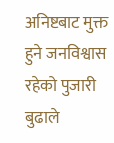अनिष्टबाट मुक्त हुने जनविश्वास रहेको पुजारी बुढाले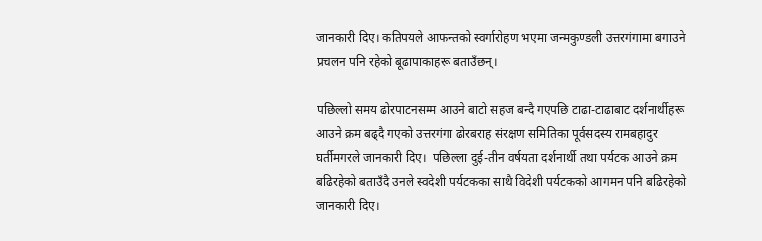जानकारी दिए। कतिपयले आफन्तको स्वर्गारोहण भएमा जन्मकुण्डली उत्तरगंगामा बगाउने प्रचलन पनि रहेको बूढापाकाहरू बताउँछन्।

पछिल्लो समय ढोरपाटनसम्म आउने बाटो सहज बन्दै गएपछि टाढा-टाढाबाट दर्शनार्थीहरू आउने क्रम बढ्दै गएको उत्तरगंगा ढोरबराह संरक्षण समितिका पूर्वसदस्य रामबहादुर घर्तीमगरले जानकारी दिए।  पछिल्ला दुई-तीन वर्षयता दर्शनार्थी तथा पर्यटक आउने क्रम बढिरहेको बताउँदै उनले स्वदेशी पर्यटकका साथै विदेशी पर्यटकको आगमन पनि बढिरहेको जानकारी दिए।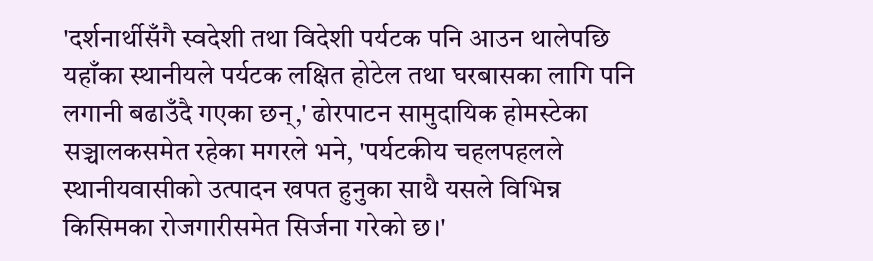'दर्शनार्थीसँगै स्वदेशी तथा विदेशी पर्यटक पनि आउन थालेपछि यहाँका स्थानीयले पर्यटक लक्षित होटेल तथा घरबासका लागि पनि लगानी बढाउँदै गएका छन्,' ढोरपाटन सामुदायिक होमस्टेका सञ्चालकसमेत रहेका मगरले भने, 'पर्यटकीय चहलपहलले स्थानीयवासीको उत्पादन खपत हुनुका साथै यसले विभिन्न किसिमका रोजगारीसमेत सिर्जना गरेको छ।'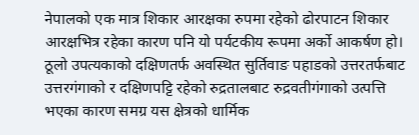नेपालको एक मात्र शिकार आरक्षका रुपमा रहेको ढोरपाटन शिकार आरक्षभित्र रहेका कारण पनि यो पर्यटकीय रूपमा अर्को आकर्षण हो। ठूलो उपत्यकाको दक्षिणतर्फ अवस्थित सुर्तिवाङ पहाडको उत्तरतर्फबाट उत्तरगंगाको र दक्षिणपट्टि रहेको रुद्रतालबाट रुद्रवतीगंगाको उत्पत्ति भएका कारण समग्र यस क्षेत्रको धार्मिक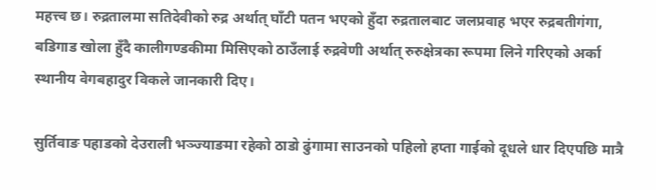महत्त्व छ। रुद्रतालमा सतिदेवीको रुद्र अर्थात् घाँटी पतन भएको हुँदा रुद्रतालबाट जलप्रवाह भएर रुद्रबतीगंगा, बडिगाड खोला हुँदै कालीगण्डकीमा मिसिएको ठाउँलाई रुद्रवेणी अर्थात् रुरुक्षेत्रका रूपमा लिने गरिएको अर्का स्थानीय वेगबहादुर विकले जानकारी दिए।

सुर्तिवाङ पहाडको देउराली भञ्ज्याङमा रहेको ठाडो ढुंगामा साउनको पहिलो हप्ता गाईको दूधले धार दिएपछि मात्रै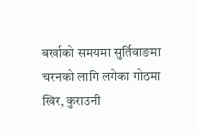बर्खाको समयमा सुर्तिवाङमा चरनको लागि लगेका गोठमा खिर, कुराउनी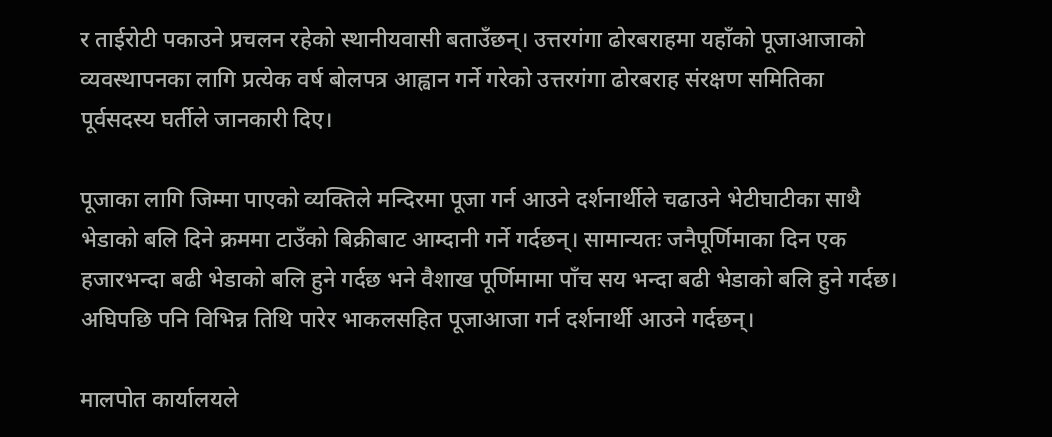र ताईरोटी पकाउने प्रचलन रहेको स्थानीयवासी बताउँछन्। उत्तरगंगा ढोरबराहमा यहाँको पूजाआजाको व्यवस्थापनका लागि प्रत्येक वर्ष बोलपत्र आह्वान गर्ने गरेको उत्तरगंगा ढोरबराह संरक्षण समितिका पूर्वसदस्य घर्तीले जानकारी दिए।

पूजाका लागि जिम्मा पाएको व्यक्तिले मन्दिरमा पूजा गर्न आउने दर्शनार्थीले चढाउने भेटीघाटीका साथै भेडाको बलि दिने क्रममा टाउँको बिक्रीबाट आम्दानी गर्ने गर्दछन्। सामान्यतः जनैपूर्णिमाका दिन एक हजारभन्दा बढी भेडाको बलि हुने गर्दछ भने वैशाख पूर्णिमामा पाँच सय भन्दा बढी भेडाको बलि हुने गर्दछ। अघिपछि पनि विभिन्न तिथि पारेर भाकलसहित पूजाआजा गर्न दर्शनार्थी आउने गर्दछन्।

मालपोत कार्यालयले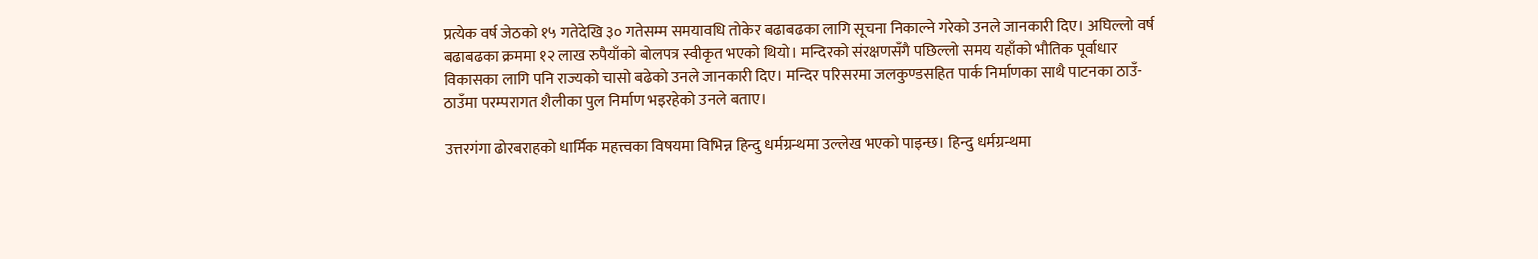प्रत्येक वर्ष जेठको १५ गतेदेखि ३० गतेसम्म समयावधि तोकेर बढाबढका लागि सूचना निकाल्ने गरेको उनले जानकारी दिए। अघिल्लो वर्ष बढाबढका क्रममा १२ लाख रुपैयाँको बोलपत्र स्वीकृत भएको थियो। मन्दिरको संरक्षणसँगै पछिल्लो समय यहाँको भौतिक पूर्वाधार विकासका लागि पनि राज्यको चासो बढेको उनले जानकारी दिए। मन्दिर परिसरमा जलकुण्डसहित पार्क निर्माणका साथै पाटनका ठाउँ-ठाउँमा परम्परागत शैलीका पुल निर्माण भइरहेको उनले बताए।

उत्तरगंगा ढोरबराहको धार्मिक महत्त्वका विषयमा विभिन्न हिन्दु धर्मग्रन्थमा उल्लेख भएको पाइन्छ। हिन्दु धर्मग्रन्थमा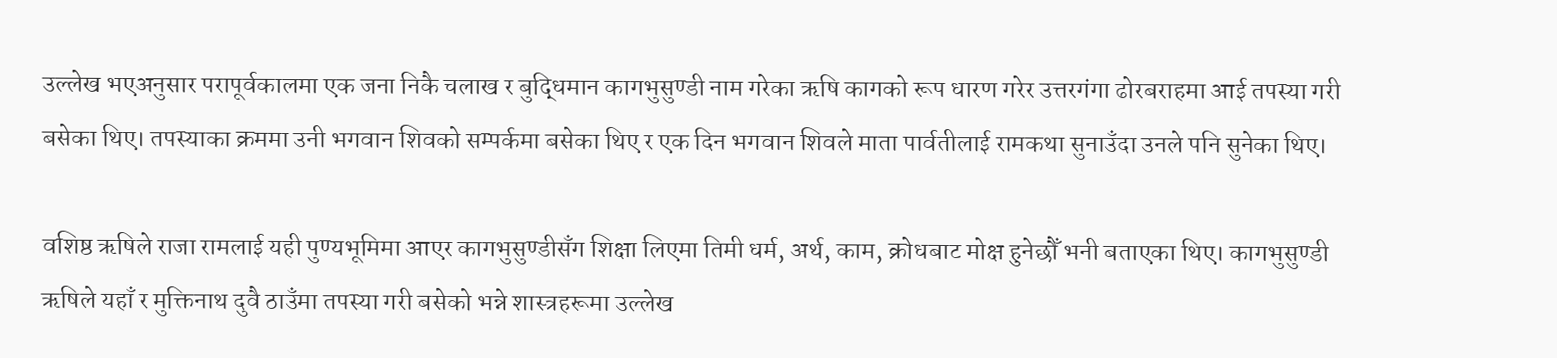उल्लेख भएअनुसार परापूर्वकालमा एक जना निकै चलाख र बुद्धिमान कागभुसुण्डी नाम गरेका ऋषि कागको रूप धारण गरेर उत्तरगंगा ढोरबराहमा आई तपस्या गरी बसेका थिए। तपस्याका क्रममा उनी भगवान शिवको सम्पर्कमा बसेका थिए र एक दिन भगवान शिवले माता पार्वतीलाई रामकथा सुनाउँदा उनले पनि सुनेका थिए।

वशिष्ठ ऋषिले राजा रामलाई यही पुण्यभूमिमा आएर कागभुसुण्डीसँग शिक्षा लिएमा तिमी धर्म, अर्थ, काम, क्रोधबाट मोक्ष हुनेछौँ भनी बताएका थिए। कागभुसुण्डी ऋषिले यहाँ र मुक्तिनाथ दुवै ठाउँमा तपस्या गरी बसेको भन्ने शास्त्रहरूमा उल्लेख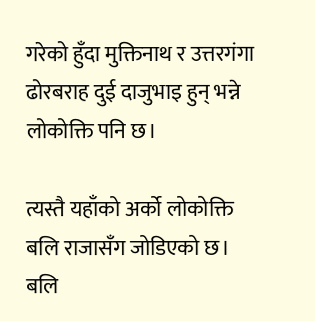गरेको हुँदा मुक्तिनाथ र उत्तरगंगा ढोरबराह दुई दाजुभाइ हुन् भन्ने लोकोक्ति पनि छ।

त्यस्तै यहाँको अर्को लोकोक्ति बलि राजासँग जोडिएको छ। बलि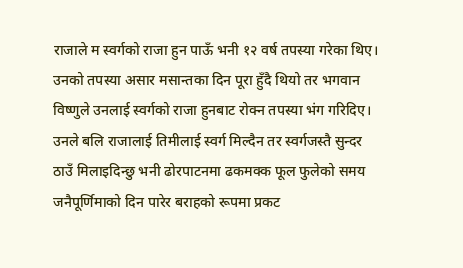राजाले म स्वर्गको राजा हुन पाऊँ भनी १२ वर्ष तपस्या गरेका थिए। उनको तपस्या असार मसान्तका दिन पूरा हुँदै थियो तर भगवान विष्णुले उनलाई स्वर्गको राजा हुनबाट रोक्न तपस्या भंग गरिदिए। उनले बलि राजालाई तिमीलाई स्वर्ग मिल्दैन तर स्वर्गजस्तै सुन्दर ठाउँ मिलाइदिन्छु भनी ढोरपाटनमा ढकमक्क फूल फुलेको समय जनैपूर्णिमाको दिन पारेर बराहको रूपमा प्रकट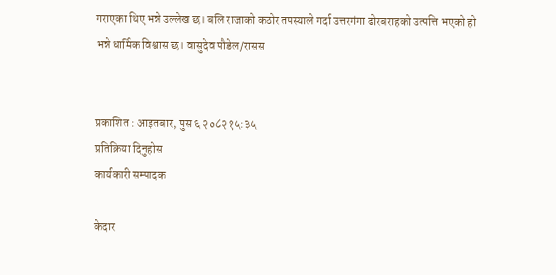गराएका थिए भन्ने उल्लेख छ। बलि राजाको कठोर तपस्याले गर्दा उत्तरगंगा ढोरबराहको उत्पत्ति भएको हो भन्ने धार्मिक विश्वास छ। वासुदेव पौडेल/रासस


प्रकाशित : आइतबार, पुस ६ २०८२१५:३५
प्रतिक्रिया दिनुहोस
कार्यकारी सम्पादक

केदार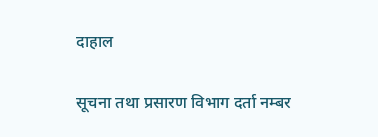दाहाल

सूचना तथा प्रसारण विभाग दर्ता नम्बर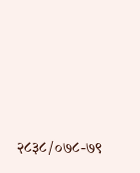२८३८/०७८-७९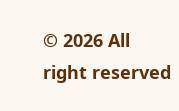© 2026 All right reserved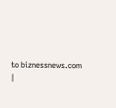to biznessnews.com  |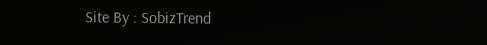Site By : SobizTrend